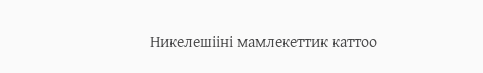Никелешііні мамлекеттик каттоо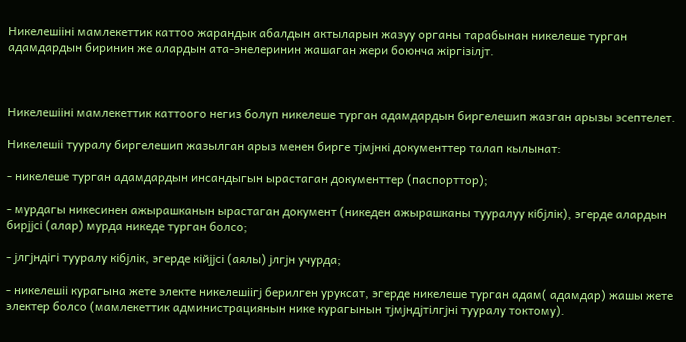Никелешііні мамлекеттик каттоо жарандык абалдын актыларын жазуу органы тарабынан никелеше турган адамдардын биринин же алардын ата-энелеринин жашаган жери боюнча жіргізілјт.



Никелешііні мамлекеттик каттоого негиз болуп никелеше турган адамдардын биргелешип жазган арызы эсептелет.

Никелешіі тууралу биргелешип жазылган арыз менен бирге тјмјнкі документтер талап кылынат:

- никелеше турган адамдардын инсандыгын ырастаган документтер (паспорттор);

- мурдагы никесинен ажырашканын ырастаган документ (никеден ажырашканы тууралуу кібјлік), эгерде алардын бирјјсі (алар) мурда никеде турган болсо;

- јлгјндігі тууралу кібјлік, эгерде кійјјсі (аялы) јлгјн учурда;

- никелешіі курагына жете электе никелешіігј берилген уруксат, эгерде никелеше турган адам( адамдар) жашы жете электер болсо (мамлекеттик администрациянын нике курагынын тјмјндјтілгјні тууралу токтому).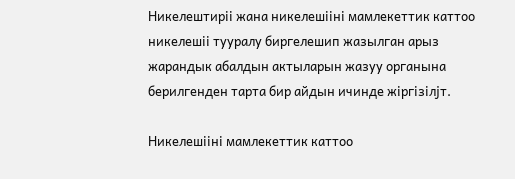Никелештиріі жана никелешііні мамлекеттик каттоо никелешіі тууралу биргелешип жазылган арыз жарандык абалдын актыларын жазуу органына берилгенден тарта бир айдын ичинде жіргізілјт.

Никелешііні мамлекеттик каттоо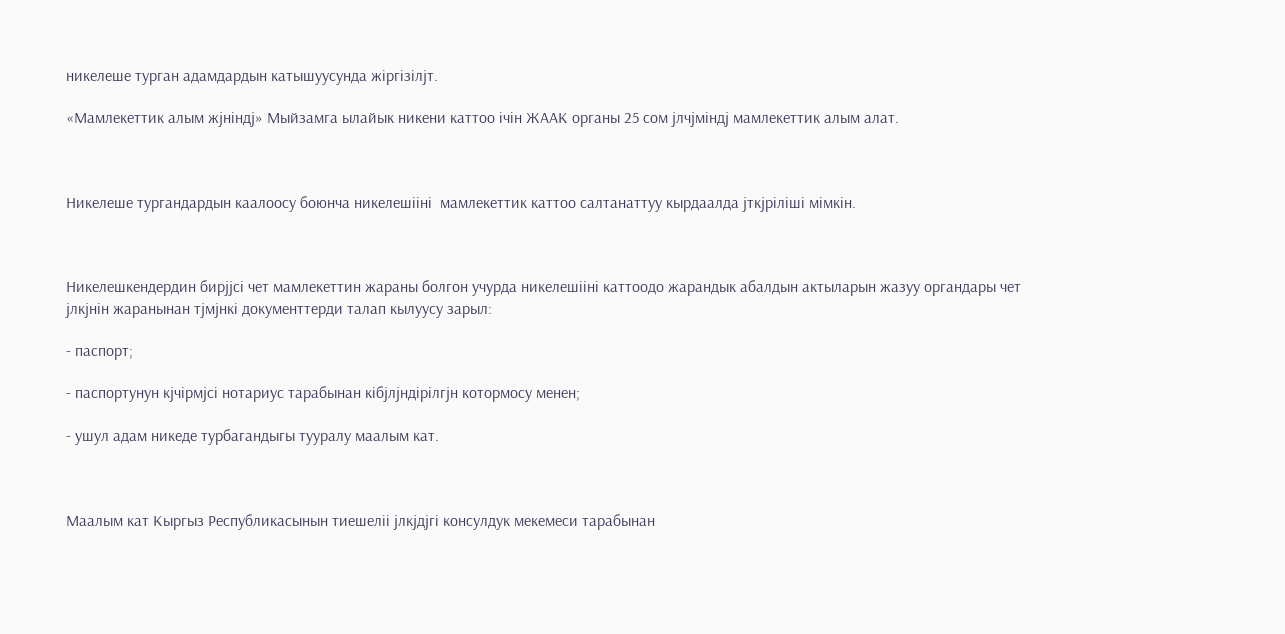никелеше турган адамдардын катышуусунда жіргізілјт.

«Мамлекеттик алым жјніндј» Мыйзамга ылайык никени каттоо ічін ЖААК органы 25 сом јлчјміндј мамлекеттик алым алат.



Никелеше тургандардын каалоосу боюнча никелешііні  мамлекеттик каттоо салтанаттуу кырдаалда јткјріліші мімкін.



Никелешкендердин бирјјсі чет мамлекеттин жараны болгон учурда никелешііні каттоодо жарандык абалдын актыларын жазуу органдары чет јлкјнін жаранынан тјмјнкі документтерди талап кылуусу зарыл:

- паспорт;

- паспортунун кјчірмјсі нотариус тарабынан кібјлјндірілгјн котормосу менен;

- ушул адам никеде турбагандыгы тууралу маалым кат.



Маалым кат Кыргыз Республикасынын тиешеліі јлкјдјгі консулдук мекемеси тарабынан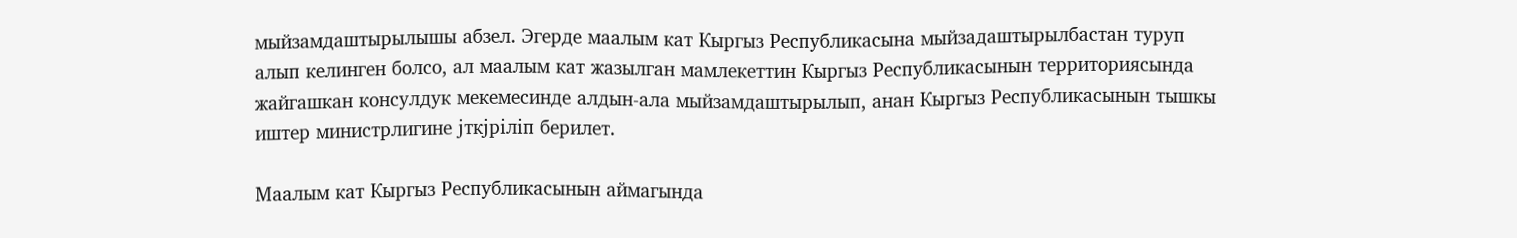мыйзамдаштырылышы абзел. Эгерде маалым кат Кыргыз Республикасына мыйзадаштырылбастан туруп алып келинген болсо, ал маалым кат жазылган мамлекеттин Кыргыз Республикасынын территориясында жайгашкан консулдук мекемесинде алдын-ала мыйзамдаштырылып, анан Кыргыз Республикасынын тышкы иштер министрлигине јткјріліп берилет.

Маалым кат Кыргыз Республикасынын аймагында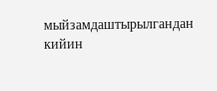мыйзамдаштырылгандан кийин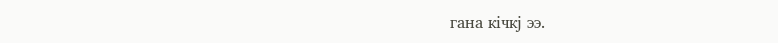гана кічкј ээ.